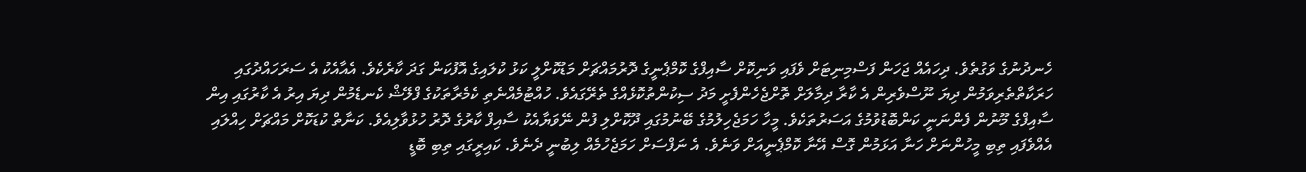ހެނދުނުގެ ވަގުތެވެ. ދިހައެއް ޖަހަން ފަސްމިނިޓަށް ވެފައި ވަނިކޮށް ސާއިފްގެ ކޮމްޕެނީގެ ދޮރުމައްޗަށް މަޑުކޮށްލީ ކަޅު ކުލައިގެ އޮފުކަން ގަދަ ކާރެކެވެ. އެއާއެކު އެ ސަރަހައްދުގައި ހަރަކާތްތެރިވަމުން ދިޔަ ނޫސްވެރިން އެ ކާރާ ދިމާލަށް ތޮށްޖެހެންފެށީ މަދު ސިކުންތުކޮޅެއްގެ ތެރޭގައެވެ. ހުއްޓުމެއްނެތި ކެމެރާތަކުގެ ފްލޭޝް ކެނޑެމުން ދިޔަ އިރު އެ ކާރުގައި އިން ސާއިފްގެ މޫނުން ފެންނަނީ ކަންބޮޑުވުމުގެ އަސަރުތަކެވެ. މީހާ ހަމަޖެހިލުމުގެ ބޭނުމުގައި ދޫކޮށްލި ފުން ނޭވަޔާއެކު ސާއިފް ކާރުގެ ދޮރު ހުޅުވާލިއެވެ. ކަނާތް ކުޑަކޮށް މައްޗަށް ހިއްލައި އެއްވެފައި ތިބި މީހުންނަށް ހަނާ އަޅަމުން ގޮސް އޭނާ ކޮމްޕެނީއަށް ވަނެވެ. އެ ނަފްސަށް ހަމަޖެހުމެއް ލިބުނީ ދެނެވެ. ކައިރީގައި ތިބި ބޮޑީ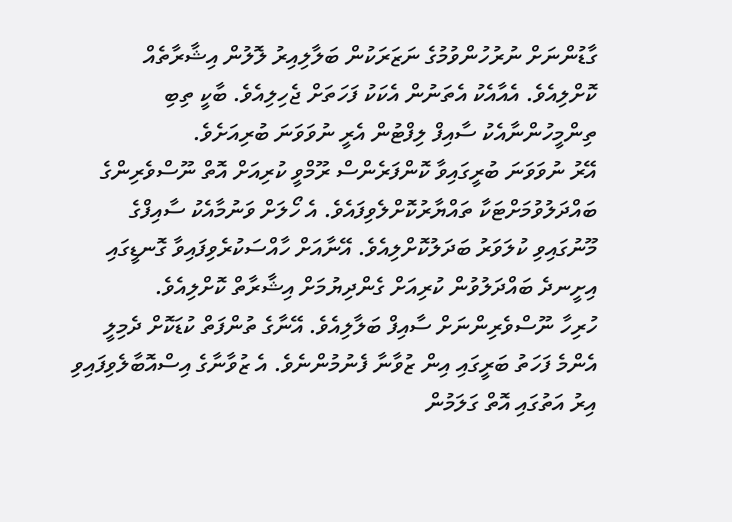ގާޑުންނަށް ނުރުހުންވުމުގެ ނަޒަރަކުން ބަލާލިއިރު ލޮލުން އިޝާރާތެއް ކޮށްލިއެވެ. އެއާއެކު އެތަނުން އެކަކު ފަހަތަށް ޖެހިލިއެވެ. ބާކީ ތިބި ތިންމީހުންނާއެކު ސާއިފް ލިފްޓުން އެރީ ނުވަވަނަ ބުރިއަށެވެ.
އޭރު ނުވަވަނަ ބުރީގައިވާ ކޮންފަރެންސް ރޫމްވީ ކުރިއަށް އޮތް ނޫސްވެރިންގެ ބައްދަލުވުމަށްޓަކާ ތައްޔާރުކޮށްލެވިފައެވެ. އެ ހޯލަށް ވަނުމާއެކު ސާއިފްގެ މޫނުގައިވި ކުލަވަރު ބަދަލުކޮށްލިއެވެ. އޭނާއަށް ހާއްސަކުރެވިފައިވާ ގޮނޑީގައި އިށީނދެ ބައްދަލުވުން ކުރިއަށް ގެންދިޔުމަށް އިޝާރާތް ކޮށްލިއެވެ.
ހުރިހާ ނޫސްވެރިންނަށް ސާއިފް ބަލާލިއެވެ. އޭނާގެ ތުންފަތް ކުޑަކޮށް ދެމިލީ އެންމެ ފަހަތު ބަރީގައި އިން ޒުވާނާ ފެނުމުންނެވެ. އެ ޒުވާނާގެ އިސްއޮބާލެވިފައިވި އިރު އަތުގައި އޮތް ގަލަމުން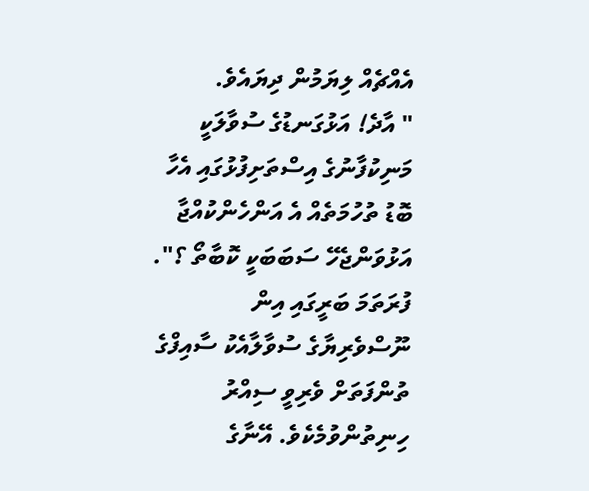އެއްޗެއް ލިޔަމުން ދިޔައެވެ.
" އާދެ! އަޅުގަނޑުގެ ސުވާލަކީ މަނިކުފާނުގެ އިސްތަށިފުޅުގައި އެހާ ބޮޑު ތުހުމަތެއް އެ އަންހެންކުއްޖާ އަޅުވަންޖެހޭ ސަބަބަކީ ކޮބާތޯ ؟". ފުރަތަމަ ބަރީގައި އިން ނޫސްވެރިޔާގެ ސުވާލާއެކު ސާއިފްގެ ތުންފަތަށް ވެރިވީ ސިއްރު ހިނިތުންވުމެކެވެ. އޭނާގެ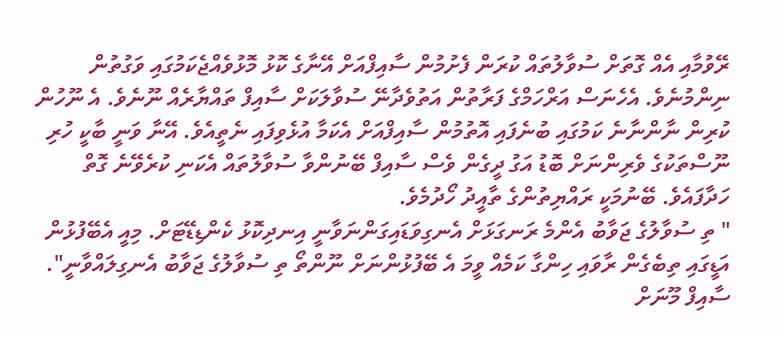ރޭވުމާއި އެއް ގޮތަށް ސުވާލުތައް ކުރަން ފެށުމުން ސާއިފްއަށް އޭނާގެ ކޮޅު މޮޅުވެއްޖެކަމުގައި ވަގުތުން ނިންމުނެވެ. އެހެނަސް އަރްހަމްގެ ފަރާތުން އަތުވެދާނޭ ސުވާލަކަށް ސާއިފް ތައްޔާރެއް ނޫނެވެ. އެ ނޫހުން ކުރިން ނާންނާނެ ކަމުގައި ބުނެފައި އޮތުމުން ސާއިފްއަށް އެކަމާ އުޅެވިފައި ނެތީއެވެ. އޭނާ ވަނީ ބާކީ ހުރި ނޫސްތަކުގެ ވެރިންނަށް ބޮޑު އަގު ދީގެން ވެސް ސާއިފް ބޭނުންވާ ސުވާލުތައް އެކަނި ކުރެވޭނެ ގޮތް ހަދާފައެވެ. ބޭނުމަކީ ރައްޔިތުންގެ ތާއީދު ހޯދުމެވެ.
" ތި ސުވާލުގެ ޖަވާބު އެންމެ ރަނގަޅަށް އެނގިވަޑައިގަންނަވާނީ އިނދިކޮޅު ކެންޑިޑޭޓަށް. މިއީ އެބޭފުޅުން އަޑީގައި ތިބެގެން ރާވައި ހިންގާ ކަމެއް ވީމަ އެ ބޭފުޅުންނަށް ނޫންތޯ ތި ސުވާލުގެ ޖަވާބު އެނގިލައްވާނީ". ސާއިފް މޫނަށް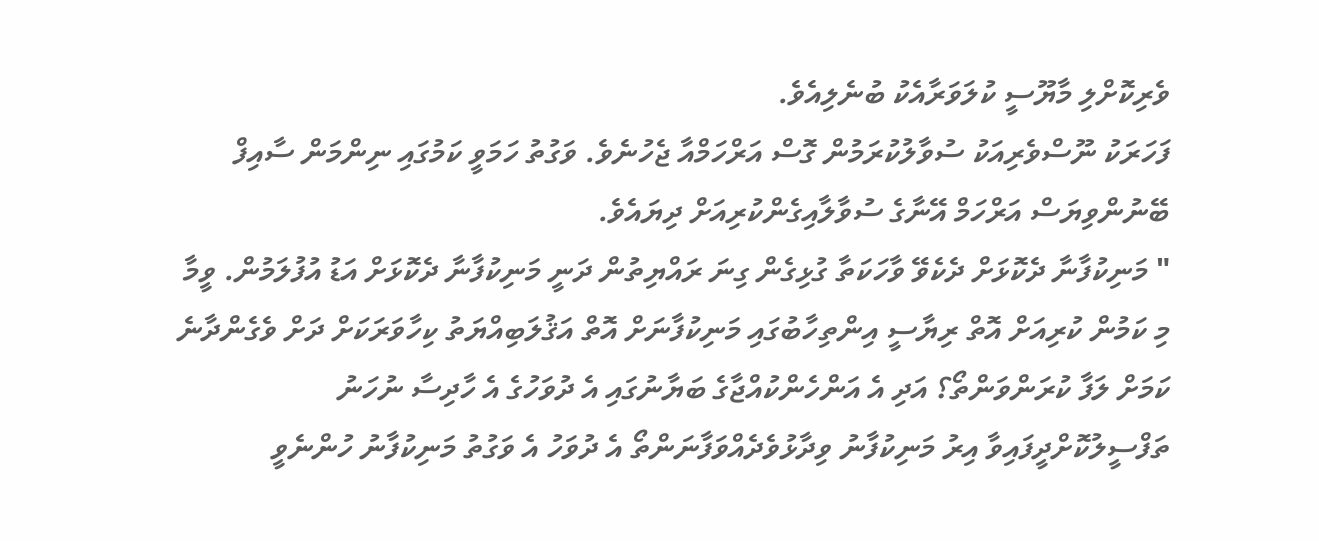ވެރިކޮށްލި މާޔޫސީ ކުލަވަރާއެކު ބުނެލިއެވެ.
ފަހަރަކު ނޫސްވެރިއަކު ސުވާލުކުރަމުން ގޮސް އަރްހަމްއާ ޖެހުނެވެ. ވަގުތު ހަމަވީ ކަމުގައި ނިންމަން ސާއިފް ބޭނުންވިޔަސް އަރްހަމް އޭނާގެ ސުވާލާއިގެންކުރިއަށް ދިޔައެވެ.
" މަނިކުފާނާ ދެކޮޅަށް ދެކެވޭ ވާހަކަތާ ގުޅިގެން ގިނަ ރައްޔިތުން ދަނީ މަނިކުފާނާ ދެކޮޅަށް އަޑު އުފުލަމުން. ވީމާ މި ކަމުން ކުރިއަށް އޮތް ރިޔާސީ އިންތިހާބުގައި މަނިކުފާނަށް އޮތް އަޤުލަބިއްޔަތު ކިހާވަރަކަށް ދަށް ވެގެންދާނެ ކަމަށް ލަފާ ކުރަންވަންތޯ؟ އަދި އެ އަންހެންކުއްޖާގެ ބަޔާނުގައި އެ ދުވަހުގެ އެ ހާދިސާ ނުހަނު ތަފްސީލުކޮށްދީފައިވާ އިރު މަނިކުފާނު ވިދާޅުވެދެއްވަފާނަންތޯ އެ ދުވަހު އެ ވަގުތު މަނިކުފާނު ހުންނެވީ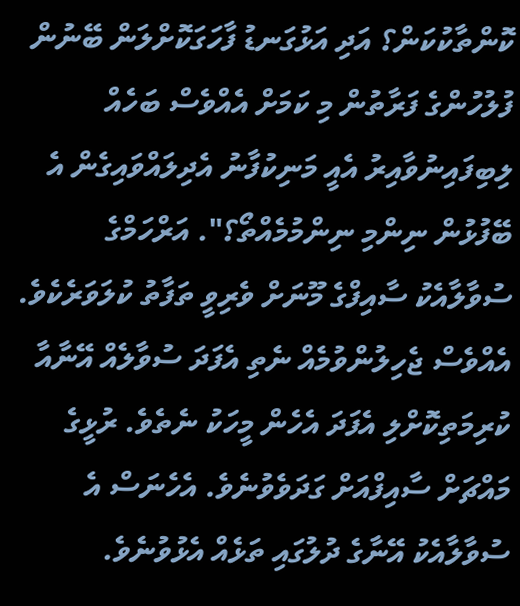ކޮންތާކުކަން؟ އަދި އަޅުގަނޑު ފާހަގަކޮށްލަން ބޭނުން ފުލުހުންގެ ފަރާތުން މި ކަމަށް އެއްވެސް ބަހެއް ލިބިފައިނުވާއިރު އެއީ މަނިކުފާނު އެދިލައްވައިގެން އެ ބޭފުޅުން ނިންމި ނިންމުމެއްތޯ؟". އަރްހަމްގެ ސުވާލާއެކު ސާއިފްގެ މޫނަށް ވެރިވީ ތަފާތު ކުލަވަރެކެވެ. އެއްވެސް ޖެހިލުންވުމެއް ނެތި އެފަދަ ސުވާލެއް އޭނާއާ ކުރިމަތިކޮށްލި އެފަދަ އެހެން މީހަކު ނެތެވެ. ރުޅީގެ މައްޗަށް ސާއިފްއަށް ގަދަވެވުނެވެ. އެހެނަސް އެ ސުވާލާއެކު އޭނާގެ ދުލުގައި ތަޅެއް އެޅުވުނެވެ.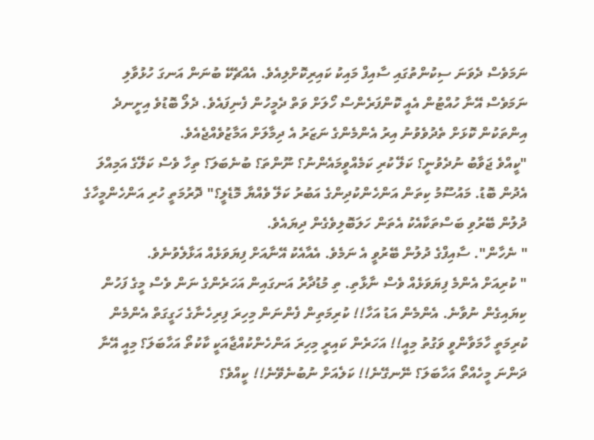ނަމަވެސް ދެވަނަ ސިކުންތުގައި ސާއިފް މައިކު ކައިރިކޮށްލިއެވެ. އެއްޗެކޭ ބުނަން އަނގަ ހުޅުވާލި ނަމަވެސް އޭނާ ހުއްޓުން އެއީ ކޮންފަރެންސް ހޯލަށް ވަތް ދެމީހުން ފެނިފައެވެ. ދެލޯ ބޮޑުވެ އިށީނދެ އިންތަކުން ކޮޅަށް ތެދުވެވުނު އިރު އެންމެންގެ ނަޒަރު އެ ދިމާލަށް އަމާޒުވެއްޖެއެވެ.
"ކީއްވެ ޖަވާބު ނުދެވުނީ؟ ކަލޭ ކުރި ކަމެއްވީމައެންނު؟ ނޫންތަ؟ ބުނެބަލަ؟ ތިހާ ވެސް ކަލޭގެ އަމިއްލަ އެދުން ބޮޑު. މައުސޫމު ކިތަން އަންހެންކުދިންގެ އަބުރު ކަލޭ ވެއްޔާ މޮޑެލީ؟" ދޮރުމަތީ ހުރި އަންހެންމީހާގެ ދުލުން ބޭރުވި ބަސްތަކާއެކު އެތަން ހަލަބޮލިވެގެން ދިޔައެވެ.
" ނެހާން". ސާއިފްގެ ދުލުން ބޭރުވީ އެ ނަމެވެ. އެއާއެކު އޭނާއަށް ފިޔަވަޅެއް އަޅާލެވުނެވެ.
" ކުރިއަށް އެންމެ ފިޔަވަޅެއް ވެސް ނާޅާތި. ތި މުޑުދާރު އަނގައިން އަހަރެންގެ ނަން ވެސް މީގެ ފަހުން ކިޔައިގެން ނުވާނެ. އެންމެން އަޑު އަހާ!! ކުރިމަތިން ފެންނަން މިހިރަ ފިރިހެނާގެ ހަގީގަތް އެންމެން ކުރިމަތީ ހާމަވާންވީ ވަގުތު މިއީ!! އަހަރެން ކައިރީ މިހިރަ އަންހެންކުއްޖާއަކީ ކާކުތޯ އަހާބަލަ؟ މިއީ އޭނާ ދަންނަ މީހެއްތޯ އަހާބަލަ؟ ނޭނގޭނެ!! ކަލެއަށް ނުބުނެވޭނެ!! ކީއްވެ؟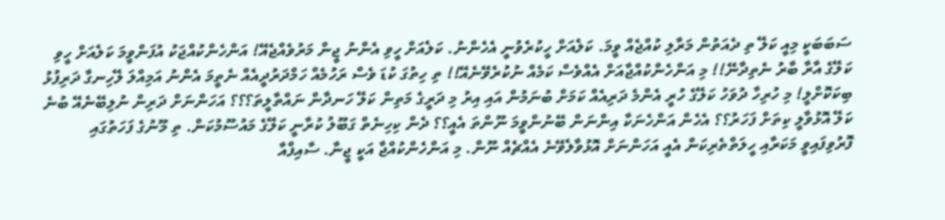ސަބަބަކީ މިއީ ކަލޭ ތި ދެއަތުން މަރާލި ކުއްޖެއް ވީމަ. ކަލެއަށް ހީކުރެވުނީ އެހެންނު. ކަލެއަށް ހީވި އެންނު ޖީން މަރުވެއްޖެއޭ! އަންހެންކުއްޖަކު އުފަންވީމަ ކަލެއަށް ހީވި ކަލޭގެ އާރާ ބާރު ނެތިދާނޭ!! މި އަންހެންކުއްޖާއަށް އެއްވެސް ކަމެއް ނުކުރެވޭނެއޭ!! ތި ހިތުގަ ކުޑަ ވެސް ރަހުމެއް ހަމްދަރުދީއެއް ނެތީމަ އެންނު އަމިއްލަ ލޭހިނގާ ދަރިފުޅު ބިކަކޮށްލީ! މި ހުރިހާ ދުވަހު ކަލޭގެ ހުރީ އެންމެ ދަރިއެއް ކަމަށް ބުނަމުން އައި އިރު މި ދަރީގެ މަތިން ކަލޭ ހަނދާން ނައްތާލީތަ؟؟؟ އަހަންނަށް ދަރިން ނުލިބޭނެއޭ ބުނެ ކަލޭ އޮޅުވާލީ ކިތަށް ފަހަރު؟؟ އެހެން އަންހެނަކާ އިންނަން ބޭނުންވީމަ ނޫންތަ އެއީ؟؟ ދެން ކިހިނެތް ގަބޫލު ކުރާނީ ކަލޭގެ މައުސޫމުކަން. ތި މޫނުގެ ފަހަތުގައި ފޮރުވިފައިވީ މަކަރާއި ހީލަތްތެރިކަން އެއީ އަހަންނަށް އޮޅުވާލެވޭނެ އެއްޗެއް ނޫން. މި އަންހެންކުއްޖާ އަކީ ޖީނާ. ސާއިފްއާ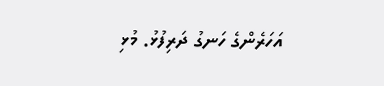އަހަރެންގެ ހަނގު ދަރިފުޅު. މުޅި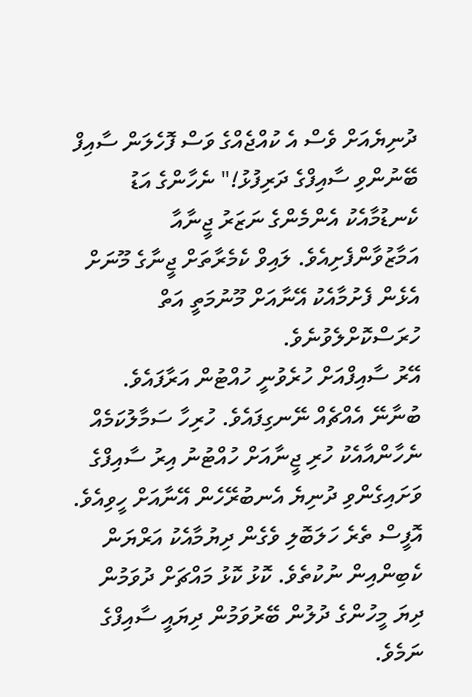ދުނިޔެއަށް ވެސް އެ ކުއްޖެއްގެ ވަސް ފޮހެލަން ސާއިފް ބޭނުންވި ސާއިފްގެ ދަރިފުޅު!" ނެހާންގެ އަޑު ކެނޑުމާއެކު އެންމެންގެ ނަޒަރު ޖީނާއާ އަމާޒުވާންފެށިއެވެ. ލައިވް ކެމެރާތަށް ޖީނާގެ މޫނަށް އެޅެން ފެށުމާއެކު އޭނާއަށް މޫނުމަތީ އަތް ހުރަސްކޮށްލެވުނެވެ.
އޭރު ސާއިފްއަށް ހުރެވުނީ ހުއްޓުން އަރާފައެވެ. ބުނާނޭ އެއްޗެއް ނޭނގިފައެވެ. ހުރިހާ ސަމާލުކަމެއް ނެހާންއާއެކު ހުރި ޖީނާއަށް ހުއްޓުނު އިރު ސާއިފްގެ ވަށައިގެންވި ދުނިޔެ އެނބުރޭހެން އޭނާއަށް ހީވިއެވެ.
އޮފީސް ތެރެ ހަލަބޮލި ވެގެން ދިޔުމާއެކު އަރްޔަން ކެބިންއިން ނުކުތެވެ. ކޮޅު ކޮޅު މައްޗަށް ދުވަމުން ދިޔަ މީހުންގެ ދުލުން ބޭރުވަމުން ދިޔައީ ސާއިފްގެ ނަމެވެ.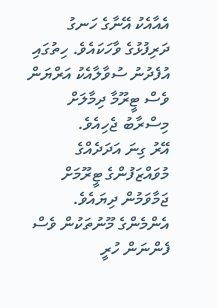އެއާއެކު އޭނާގެ ހަނގު ދަރިފުޅުގެ ވާހަކައެވެ. ހިތުގައި އުފެދުނު ސުވާލާއެކު އަރްޔަން ވެސް ޓީރޫމާ ދިމާލަށް މިސްރާބު ޖެހިއެވެ.
އޭރު ގިނަ އަދަދެއްގެ މުވައްޒަފުންގެ ޓީރޫމަށް ޖަމާވަމުން ދިޔައެވެ. އެންމެންގެ މޫނުތަކުން ވެސް ފެންނަން ހުރީ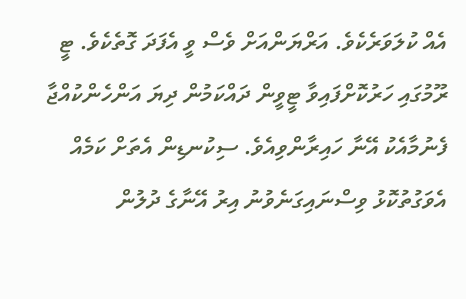އެއް ކުލަވަރެކެވެ. އަރްޔަންއަށް ވެސް ވީ އެފަދަ ގޮތެކެވެ. ޓީ ރޫމުގައި ހަރުކޮށްފައިވާ ޓީވީން ދައްކަމުން ދިޔަ އަންހެންކުއްޖާ ފެނުމާއެކު އޭނާ ހައިރާންވިއެވެ. ސިކުނޑިން އެތަށް ކަމެއް އެވަގުތުކޮޅު ވިސްނައިގަނެވުނު އިރު އޭނާގެ ދުލުން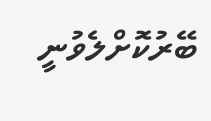ބޭރުކޮށްލެވުނީ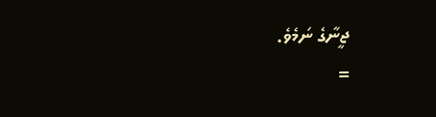ޖީނާގެ ނަމެވެ.
=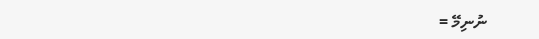ނުނިމޭ =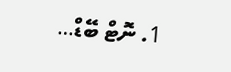1. ނޮޓް ބޭޑް…